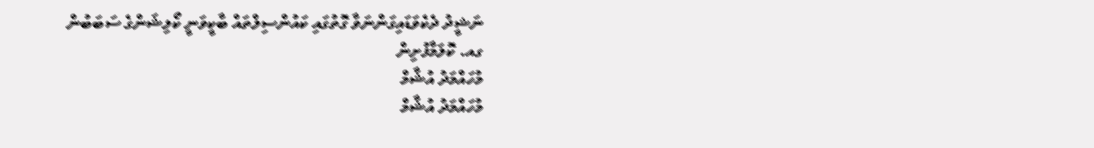ނަޝީދު ދެކެވަޑައިގަންނަވާ ގޮތުގައި ކައުންސިލްތައް ބާކީވަނީ ކޯލިޝަންގެ ސަބަބުން
ގއ. ކޮލަމާފުށިން
މުހައްމަދު އުޝާމް
މުހައްމަދު އުޝާމް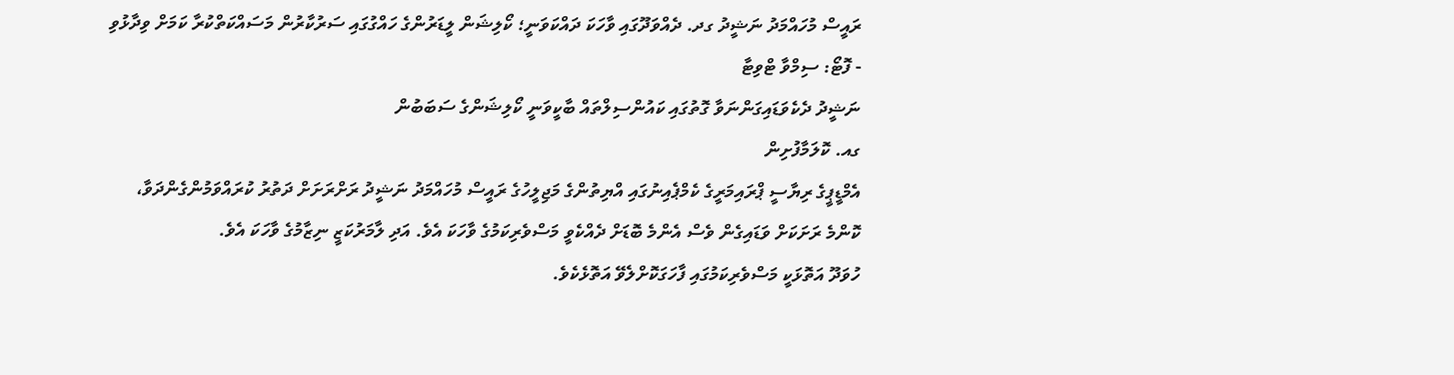ރައީސް މުހައްމަދު ނަޝީދު ގދ. ދެއްވަދޫގައި ވާހަކަ ދައްކަވަނީ؛ ކޯލިޝަން ލީޑަރުންގެ ހައްގުގައި ސަރުކާރުން މަސައްކަތްކުރާ ކަމަށް ވިދާޅުވި - ފޮޓޯ: ސިމްވާ ޓްވިޓާ
ނަޝީދު ދެކެވަޑައިގަންނަވާ ގޮތުގައި ކައުންސިލްތައް ބާކީވަނީ ކޯލިޝަންގެ ސަބަބުން
ގއ. ކޮލަމާފުށިން
އެމްޑީޕީގެ ރިޔާސީ ޕްރައިމަރީގެ ކެމްޕެއިނުގައި އްޔިތުންގެ މަޖިލީހުގެ ރައީސް މުހައްމަދު ނަޝީދު ރަށްރަށަށް ދަތުރު ކުރައްވަމުންގެންދަވާ، ކޮންމެ ރަށަކަށް ވަޑައިގެން ވެސް އެންމެ ބޮޑަށް ދެއްކެވީ މަސްވެރިކަމުގެ ވާހަކަ އެވެ. އަދި ލާމަރުކަޒީ ނިޒާމުގެ ވާހަކަ އެވެ.
ހުވަދޫ އަތޮޅަކީ މަސްވެރިކަމުގައި ފާހަގަކޮށްލެވޭ އަތޮޅެކެވެ.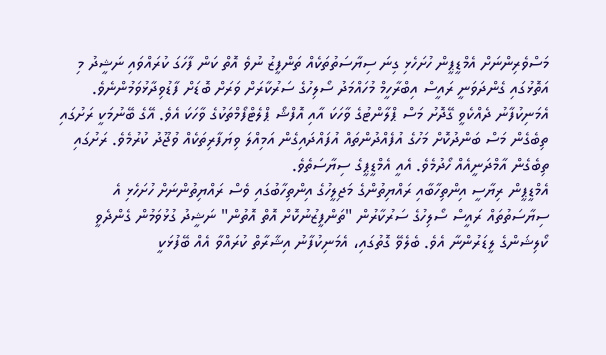މަސްވެރިންނަށް އެމްޑީޕީން ހުށަހެޅި ގިނަ ސިޔާސަތުތަކެއް ތަންފީޒު ނުވެ އޮތް ކަން ފާހަގަ ކުރައްވައި ނަޝީދު މި އަތޮޅުގައި ގެންދަވަނީ ރައީސް އިބްރާހީމް މުހައްމަދު ސޯލިހުގެ ސަރުކާރަށް ވަރަށް ބޮޑަށް ފާޑުވިދާޅުވަމުންނެވެ.
އެމަނިކުފާނު ދެއްކެވީ ގޭދޮށު މަސް ޕްލާންޓުގެ ވާހަކަ އާއި އޮފްޝޯ ޕްލެޓްފޯމްތަކުގެ ވާހަކަ އެވެ. އޭގެ ބޭނުމަކީ ރަށުގައި ތިބެގެން މަސް ބަންދުކޮށް މަހުގެ އުފެއްދުންތައް އުފައްދައިގެން އަމިއްލަ ވިޔަފާރިތަކެއް ވުޖޫދު ކުރުމެވެ. ރަށުގައި ތިބެގެން އާމްދަނީއެއް ހޯދުމެވެ. އެއީ އެމްޑީޕީގެ ސިޔާސަތެވެ.
އެމްޑީޕީން ރިޔާސީ އިންތިހާބާއި ރައްޔިތުންގެ މަޖިލީހުގެ އިންތިހާބުގައި ވެސް ރައްޔިތުންނަށް ހުށަހެޅި އެ ސިޔާސަތުތައް ރައީސް ސޯލިހުގެ ސަރުކާރުން "ތަންފީޒުނުކޮށް އޮތް އޮތުން" ނަޝީދު ގުޅުވަމުން ގެންދެވީ ކޯލިޝަންގެ ލީޑަރުންނާ އެވެ. ބެލެވޭ ގޮތުގައި، އެމަނިކުފާނު އިޝާރާތް ކުރައްވާ އެއް ބޭފުޅަކީ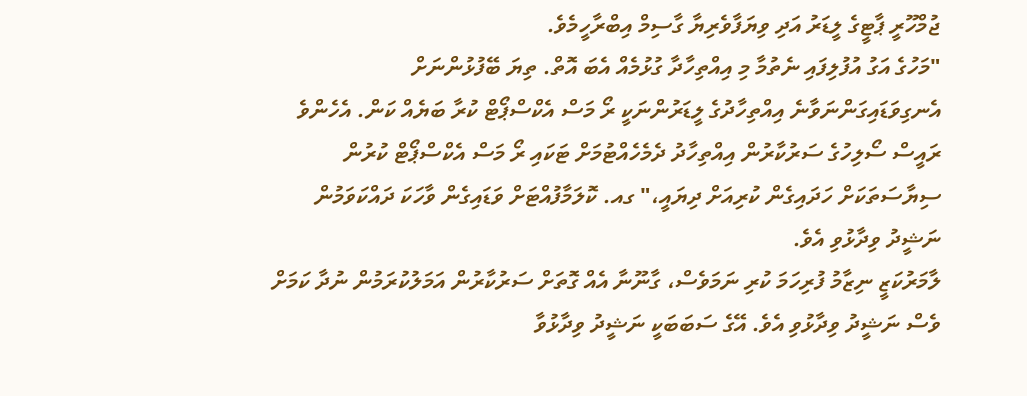ޖުމްހޫރީ ޕާޓީގެ ލީޑަރު އަދި ވިޔަފާވެރިޔާ ގާސިމް އިބްރާހީމެވެ.
"މަހުގެ އަގު އުފުލިފައި ނެތުމާ މި އިއްތިހާދާ ގުޅުމެއް އެބަ އޮތް. ތިޔަ ބޭފުޅުންނަށް އެނގިވަޑައިގަންނަވާނެ އިއްތިހާދުގެ ލީޑަރުންނަކީ ރޯ މަސް އެކްސްޕޯޓް ކުރާ ބަޔެއް ކަން. އެހެންވެ ރައީސް ސޯލިހުގެ ސަރުކާރުން އިއްތިހާދު ދެމެހެއްޓުމަށް ޓަކައި ރޯ މަސް އެކްސްޕޯޓް ކުރުން ސިޔާސަތަކަށް ހަދައިގެން ކުރިއަށް ދިޔައީ،" ގއ. ކޮލަމާފުއްޓަށް ވަޑައިގެން ވާހަކަ ދައްކަވަމުން ނަޝީދު ވިދާޅުވި އެވެ.
ލާމަރުކަޒީ ނިޒާމު ފުރިހަމަ ކުރި ނަމަވެސް، ގާނޫނާ އެއް ގޮތަށް ސަރުކާރުން އަމަލުކުރަމުން ނުދާ ކަމަށް ވެސް ނަޝީދު ވިދާޅުވި އެވެ. އޭގެ ސަބަބަކީ ނަޝީދު ވިދާޅުވާ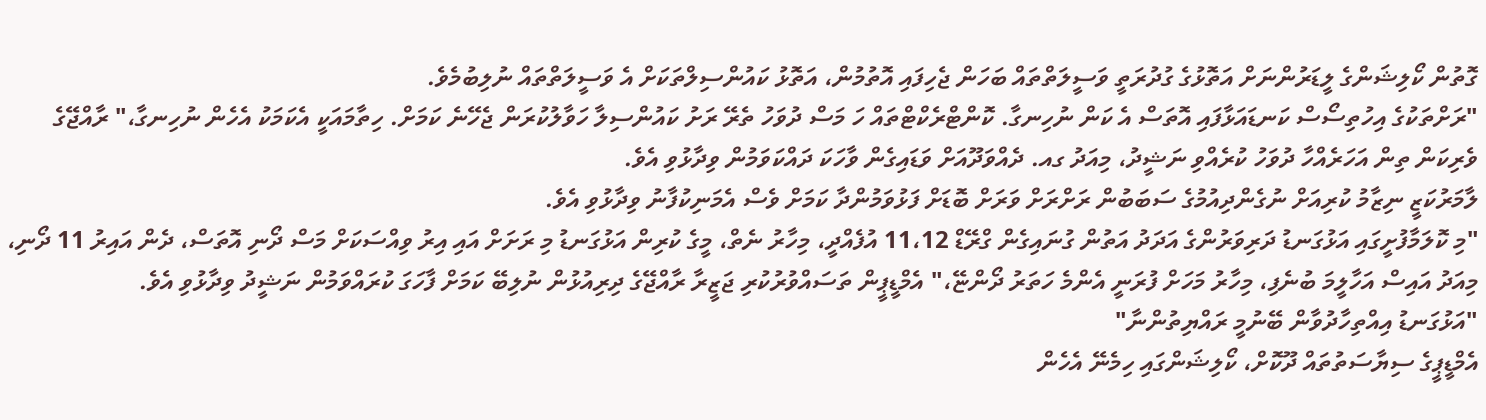ގޮތުން ކޯލިޝަންގެ ލީޑަރުންނަށް އަތޮޅުގެ ގުދުރަތީ ވަސީލަތްތައް ބަހަން ޖެހިފައި އޮތުމުން، އަތޮޅު ކައުންސިލްތަކަށް އެ ވަސީލަތްތައް ނުލިބުމެވެ.
"ރަށްތަކުގެ އިހުތިސޯސް ކަނޑައަޅާފައި އޮތަސް އެ ކަން ނުހިނގާ. ކޮންޓްރެކްޓްތައް ހަ މަސް ދުވަހު ތެރޭ ރަށު ކައުންސިލާ ހަވާލުކުރަން ޖެހޭނެ ކަމަށް. ހިތާމައަކީ އެކަމަކު އެހެން ނުހިނގާ،" ރާއްޖޭގެ ވެރިކަން ތިން އަހަރެއްހާ ދުވަހު ކުރެއްވި ނަޝީދު، މިއަދު ގއ. ދެއްވަދޫއަށް ވަޑައިގެން ވާހަކަ ދައްކަވަމުން ވިދާޅުވި އެވެ.
ލާމަރުކަޒީ ނިޒާމު ކުރިއަށް ނުގެންދިއުމުގެ ސަބަބުން ރަށްރަށް ވަރަށް ބޮޑަށް ފަޅުވަމުންދާ ކަމަށް ވެސް އެމަނިކުފާނު ވިދާޅުވި އެވެ.
"މި ކޮލަމާފުށީގައި އަޅުގަނޑު ދަރިވަރުންގެ އަދަދު އަތުން ގުނައިގެން ގްރޭޑް 11،12 އުފެއްދީ، މިހާރު ނެތް، މީގެ ކުރިން އަޅުގަނޑު މި ރަށަށް އައި އިރު ވިއްސަކަށް މަސް ދޯނި އޮތަސް، ދެން އައިރު 11 ދޯނި، މިއަދު އައިސް އަހާލީމަ ބުނެފި، މިހާރު މަހަށް ފުރަނީ އެންމެ ހަތަރު ދޯންޏޭ،" އެމްޑީޕީން ތަސައްވުރުކުރި ޖަޒީރާ ރާއްޖޭގެ ދިރިއުޅުން ނުލިބޭ ކަމަށް ފާހަގަ ކުރައްވަމުން ނަޝީދު ވިދާޅުވި އެވެ.
"އަޅުގަނޑު އިއްތިހާދުވާން ބޭނުމީ ރައްޔިތުންނާ"
އެމްޑީޕީގެ ސިޔާސަތުތައް ދޫކޮށް، ކޯލިޝަންގައި ހިމެނޭ އެހެން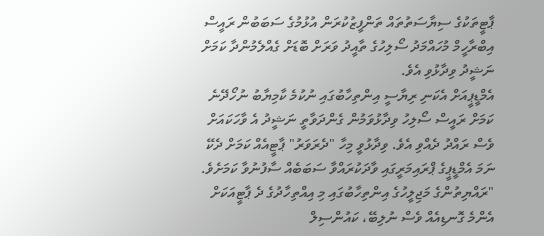ޕާޓީތަކުގެ ސިޔާސަތުތައް ތަންފީޒުކުރަން އުޅުމުގެ ސަބަބުން ރައީސް އިބްރާހީމް މުހައްމަދު ސޯލިހުގެ ތާއީދު ވަރަށް ބޮޑަށް ގެއްލެމުންދާ ކަމަށް ނަޝީދު ވިދާޅުވި އެވެ.
އެމްޑީޕީއަށް އެކަނި ރިޔާސީ އިންތިހާބުގައި ނުކުމެ ކާމިޔާބު ނުހޯދޭނެ ކަމަށް ރައީސް ސޯލިހު ވިދާޅުވަމުން ގެންދަވާތީ ނަޝީދު އެ ވާހަކައަށް ވެސް ރައްދު ދެއްވި އެވެ. ވިދާޅުވީ މިހާ "ދެރަވަރު" ޕާޓީއެއް ކަމަށް ދެކޭ ނަމަ އެމްޑީޕީގެ ޕްރައިމަރީގައި ވާދަކުރައްވާ ސަބަބެއް ސާފުނުވާ ކަމަށެވެ.
"ރައްޔިތުންގެ މަޖިލީހުގެ އިންތިހާބުގައި މި އިއްތިހާދުގެ ދެ ޕާޓީއަކަށް އެންމެ ގޮނޑިއެއް ވެސް ނުލިބޭ، ކައުންސިލް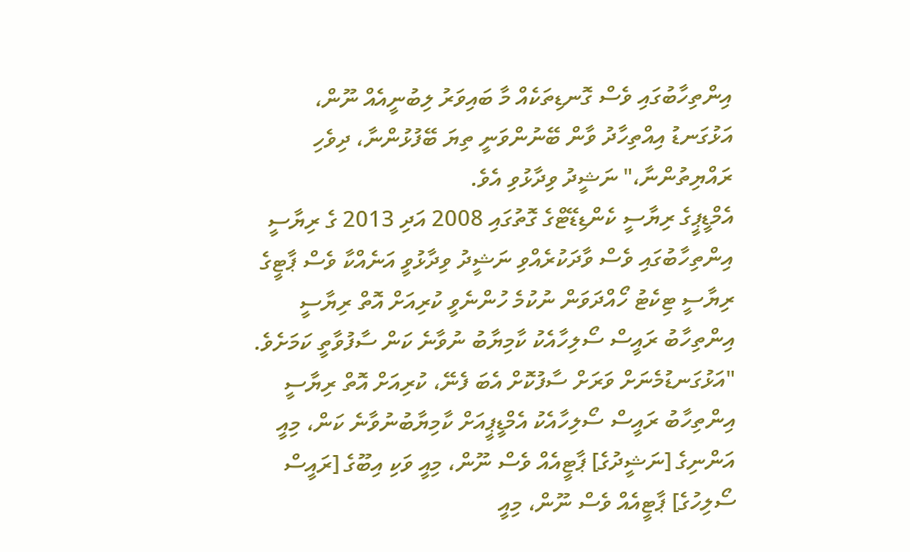އިންތިހާބުގައި ވެސް ގޮނޑިތަކެއް މާ ބައިވަރު ލިބުނީއެއް ނޫން، އަޅުގަނޑު އިއްތިހާދު ވާން ބޭނުންވަނީ ތިޔަ ބޭފުޅުންނާ، ދިވެހި ރައްޔިތުންނާ،" ނަޝީދު ވިދާޅުވި އެވެ.
އެމްޑީޕީގެ ރިޔާސީ ކެންޑިޑޭޓްގެ ގޮތުގައި 2008 އަދި 2013 ގެ ރިޔާސީ އިންތިހާބުގައި ވެސް ވާދަކުރެއްވި ނަޝީދު ވިދާޅުވީ އަނެއްކާ ވެސް ޕާޓީގެ ރިޔާސީ ޓިކެޓު ހޯއްދަވަން ނުކުމެ ހުންނެވީ ކުރިއަށް އޮތް ރިޔާސީ އިންތިހާބު ރައީސް ސޯލިހާއެކު ކާމިޔާބު ނުވާނެ ކަން ސާފުވާތީ ކަމަށެވެ.
"އަޅުގަނޑުމެނަށް ވަރަށް ސާފުކޮށް އެބަ ފެނޭ، ކުރިއަށް އޮތް ރިޔާސީ އިންތިހާބު ރައީސް ސޯލިހާއެކު އެމްޑީޕީއަށް ކާމިޔާބުނުވާނެ ކަން، މިއީ އަންނިގެ [ނަޝީދުގެ] ޕާޓީއެއް ވެސް ނޫން، މިއީ ވަކި އިބޫގެ [ރައީސް ސޯލިހުގެ] ޕާޓީއެއް ވެސް ނޫން، މިއީ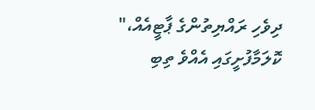ދިވެހި ރައްޔިތުންގެ ޕާޓީއެއް،" ކޮލަމާފުށީގައި އެއްވެ ތިބި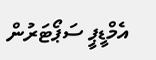އެމްޑީޕީ ސަޕޯޓަރުން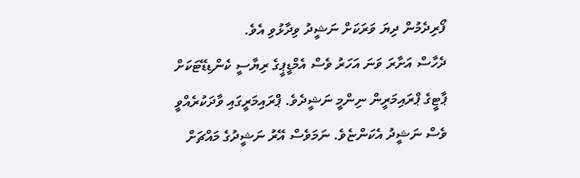ފޯރިދެމުން ދިޔަ ވަރަކަށް ނަޝީދު ވިދާޅުވި އެވެ.
ދެހާސް އަށާރަ ވަނަ އަހަރު ވެސް އެމްޑީޕީގެ ރިޔާސީ ކެންޑިޑޭޓަކަށް ޕާޓީގެ ޕްރައިމަރީން ނިންމީ ނަޝީދެވެ. ޕްރައިމަރީގައި ވާދަކުރެއްވީ ވެސް ނަޝީދު އެކަންޏެވެ. ނަމަވެސް އޭރު ނަޝީދުގެ މައްޗަށް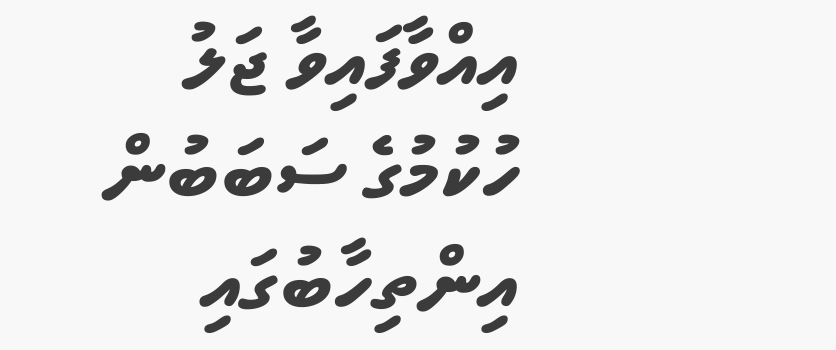އިއްވާފައިވާ ޖަލު ހުކުމުގެ ސަބަބުން އިންތިހާބުގައި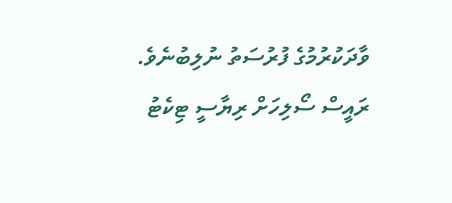ވާދަކުރުމުގެ ފުރުސަތު ނުލިބުނެވެ. ރައީސް ސޯލިހަށް ރިޔާސީ ޓިކެޓު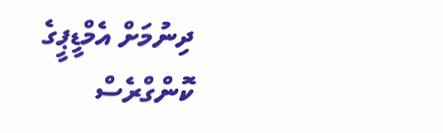ދިނުމަށް އެމްޑީޕީގެ ކޮންގްރެސް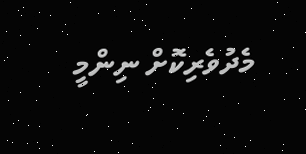މެދުވެރިކޮށް ނިންމީ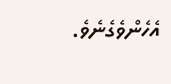އެހެންވެގެނެވެ.